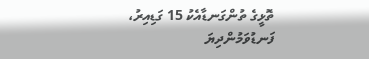ތޮޅީގެ ތުންގަނޑާއެކު 15 ގަޑިއިރު، ފަނޑުވަމުންދިޔަ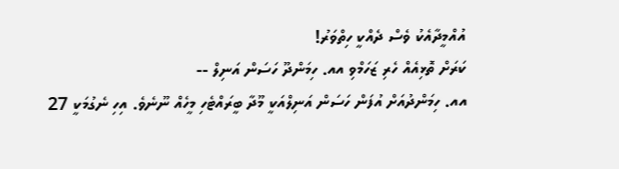އުއްމީދާއެކު ވެސް ދެއްކީ ހިތްވަރު!
ކަރަށް ތޮޅިއެއް ހެރި ޒަހަމްވި އއ. ހިމަންދޫ ހަސަން އަނިލް --
އއ. ހިމަންދުއަށް އުފަން ހަސަން އަނިލްއަކީ މޫދާ ބީރައްޓެހި މީހެއް ނޫނެވެ. އިހި ނެގުމަކީ 27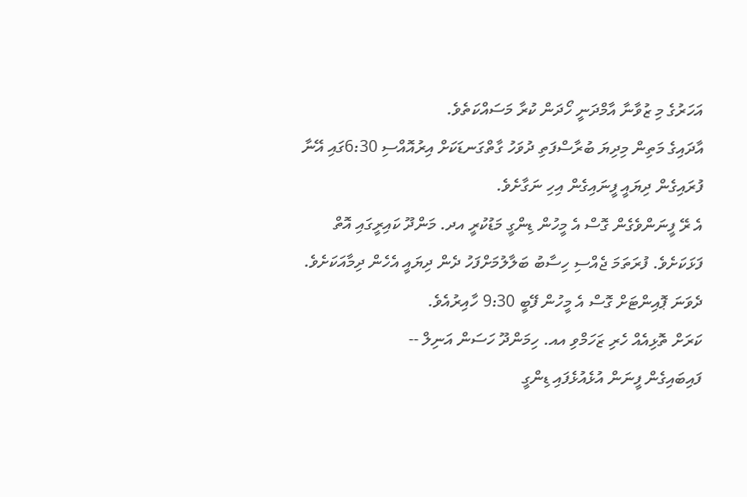އަހަރުގެ މި ޒުވާނާ އާމްދަނީ ހޯދަން ކުރާ މަސައްކަތެވެ.
އާދައިގެ މަތިން މިދިޔަ ބުރާސްފަތި ދުވަހު ގާތްގަނޑަކަށް އިރުއޮއްސި 6:30ގައި އޭނާ ފުރައިގެން ދިޔައީ ފީނައިގެން އިހި ނަގާށެވެ.
އެ ރޭ ފީނަންވެގެން ގޮސް އެ މީހުން ޑިންގީ މަޑުކުރީ އދ. މަންދޫ ކައިރީގައި އޮތް ފަޅަކަށެވެ. ފުރަތަމަ ޖެއްސި ހިސާބު ބަލާލުމަށްފަހު ދެން ދިޔައީ އެހެން ދިމާއަކަށެވެ. ދެވަނަ ޕޮއިންޓަށް ގޮސް އެ މީހުން ފޭބީ 9:30 ހާއިރުއެވެ.
ކަރަށް ތޮޅިއެއް ހެރި ޒަހަމްވި އއ. ހިމަންދޫ ހަސަން އަނިލް --
ފައިބައިގެން ފީނަން އުޅެއުޅެފައި ޑިންގީ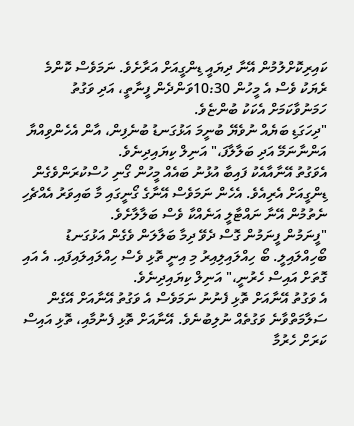ކައިރިކޮށްލުމުން އޭނާ ދިޔައީ ޑިންގީއަށް އަރާށެވެ. ނަމަވެސް ކޮންމެ ރެޔަކު ވެސް އެ މީހުން 10:30ވަންދެން ފީނާތީ، އަދި ވަގުތު ހަމަނުވާކަމަށް އެކަކު ބުންޏެވެ.
"ދިހަގަޑި ބަޔެއް ނުވެޔޭ ބުނީމަ އަޅުގަނޑު ބުނެފިން، އާން އެހެންވިއްޔާ އަންނާނަމޭ އަދި ބަލާލާފަ،" އަނިލް ކިޔައިދިނެވެ.
އެވަގުތު އޭނާއާއެކު ފައިބާ އުޅުނު ބައެއް މީހުން ގޯނި ހުސްކުރަންވެގެން ޑިންގީއަށް އެރިއެވެ. އެހެން ނަމަވެސް އޭނާގެ ގޯނީގައި މާ ބައިވަރު އެއްޗެހި ނެތުމުން އޭނާ ނައްޓާލީ އަނެއްކާ ވެސް ބަލާލާށެވެ.
"ފީނަމުން ފީނަމުން ގޮސް ދެވޭ ދިމާ ބަލާލަން ވެގެން އަޅުގަނޑު ބޯހިއްލައިލީ. ބޯ ހިއްލައިލިއިރު މި އިނީ ތޮޅި ވެސް ހިއްލައިލައިފައި. އެ އައި ގޮތަށް އައިސް ހެރުނީ،" އަނިލް ކިޔައިދިނެވެ.
އެ ވަގުތު އޭނާއަށް ތޮޅި ފެނުނު ނަމަވެސް އެ ވަގުތު އޭނާއަށް އޭގެން ސަލާމަތްވާނެ ވަގުތެއް ނުލިބުނެވެ. އޭނާއަށް ތޮޅި ފެނުމާއި، ތޮޅި އައިސް ކަރަށް ހެރުމާ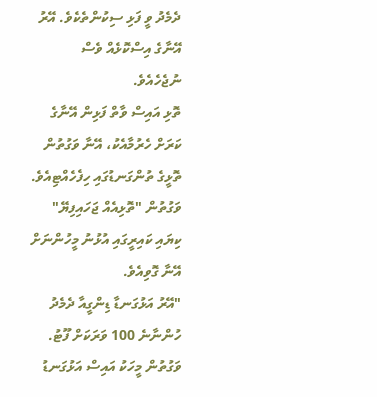ދެމެދު ވީ ފަޅި ސިކުންތެކެވެ. އޭރު އޭނާގެ އިސްކޮޅެއް ވެސް ނުޖެހެއެވެ.
ތޮޅި އައިސް ވާތް ފަޅިން އޭނާގެ ކަރަށް ހެރުމާއެކު، އޭނާ ވަގުތުން ތޮޅީގެ ތުންގަނޑުގައި ހިފެހެއްޓިއެވެ. ވަގުތުން "ތޮޅިއެއް ޖަހައިފިޔޭ" ކިޔައި ކައިރީގައި އުޅުނު މީހުންނަށް އޭނާ ގޮވިއެވެ.
"އޭރު އަޅުގަނޑާ ޑިންގީއާ ދެމެދު ހުންނާނެ 100 ވަރަކަށް ފޫޓު. ވަގުތުން މީހަކު އައިސް އަޅުގަނޑު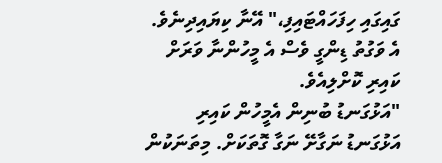ގައިގައި ހިފަހައްޓައިފި،" އޭނާ ކިޔައިދިނެވެ.
އެ ވަގުތު ޑިންގީ ވެސް އެ މީހުންނާ ވަރަށް ކައިރި ކޮށްލިއެވެ.
"އަޅުގަނޑު ބުނިން އެމީހުން ކައިރި އަޅުގަނޑު ނަގާށޭ ނަގާ ގޮތަކަށް. މިތަނަކުން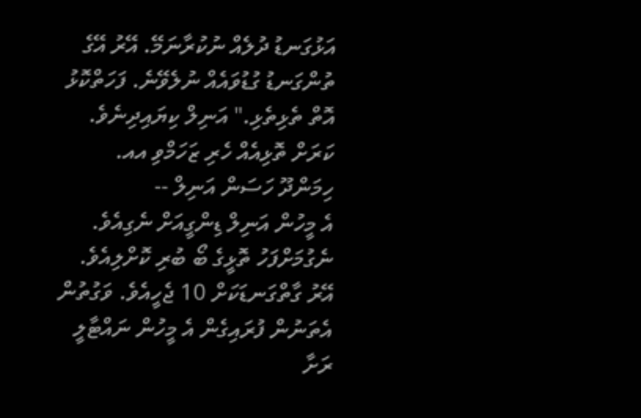އަޅުގަނޑު ދުލެއް ނުކުރާނަމޭ. އޭރު އޭގެ ތުންގަނޑު ގުޑުވައެއް ނުލެވޭނެ. ފަހަތްކޮޅު އޮތް ތެޅިތެޅި." އަނިލް ކިޔައިދިނެވެ.
ކަރަށް ތޮޅިއެއް ހެރި ޒަހަމްވި އއ. ހިމަންދޫ ހަސަން އަނިލް --
އެ މީހުން އަނިލް ޑިންގީއަށް ނެގިއެވެ. ނެގުމަށްފަހު ތޮޅީގެ ބޯ ބުރި ކޮށްލިއެވެ.
އޭރު ގާތްގަނޑަކަށް 10 ޖެހީއެވެ. ވަގުތުން އެތަނުން ފުރައިގެން އެ މީހުން ނައްޓާލީ ރަށާ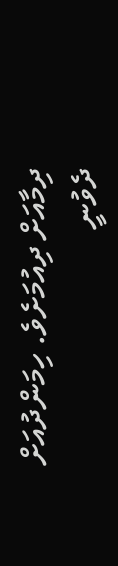ދިމާއަށް ދިއުމަށެވެ. ހިމަންދުއަށް ދެވުނީ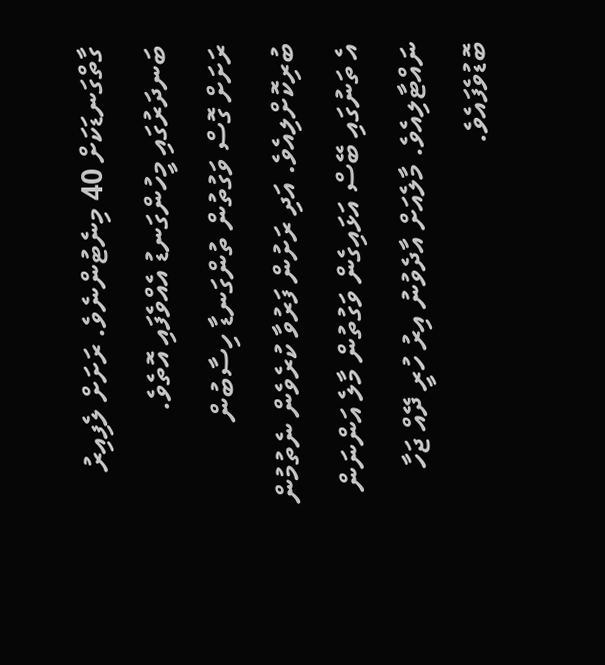ގާތްގަނޑަކަށް 40 މިނެޓުންނެވެ. ރަށަށް ލެފިއިރު ބަނދަރުގައި މީހުންގަނޑު އެއްވެފައި އޮތެވެ.
ރަށަށް ގޮސް ވަގުތުން ތުންގަނޑާ ހިސާބުން ބުރިކޮށްލިއެވެ. އަދި ރަށުން ފަރުވާ ކުރެވެން ނެތުމުން އެ ތަނުގައި ބޭސް އަޅައިގެން ވަގުތުން މާލެ އަންނަން ނައްޓާލިއެވެ. މާލެއަށް އާދެވުނު އިރު ހުރީ ދޭއް ޖަހާ ބޮޑުވެފައެވެ.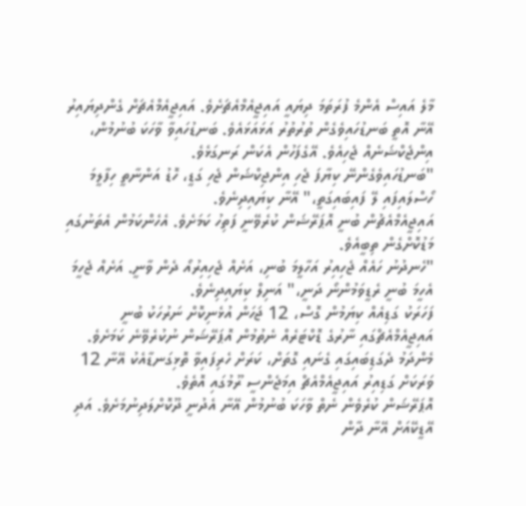މާލެ އައިސް އެންމެ ފުރަތަމަ ދިޔައީ އައިޖީއެމްއެޗަށެވެ. އައިޖީއެމްއެޗަށް ގެންދިޔައިރު އޭނާ އޮތީ ބަނޑުހައިވެގެން ތުރުތުރު އަޅައަޅައެވެ. ބަނޑުހައިވާ ވާހަކަ ބުނުމުން، އިންޖެކްޝަނެއް ޖެހިއެވެ. އޭގެފަހުން އެކަން ރަނގަޅެވެ.
"ބަނޑުހައިވެގެންނޭ ކިޔާފަ ޖެހި އިންޖިކްޝަން ޖެހި ގަޑީ، ހޮޑު އަންނާތީ ހިފާލީމަ ހޯސްލައިފައި ލޭ ފައިބައިގަތީ،" އޭނާ ކިޔައިދިނެވެ.
އައިޖީއެމްއެޗުން ބުނީ އޮޕަރޭޝަން ކުރެވޭނީ ފަތިހު ކަމަށެވެ. އެހެންކަމުން އެތަނުގައި މަޑުކޮށްގެން ތިބީއެވެ.
"ހެނދުނު ހައެއް ޖެހިއިރު އަހާލީމަ ބުނި، އަށެއް ޖެހިއިރުއޯ ދެން ވާނީ. އަށެއް ޖެހީމަ އެހީމަ ބުނީ ރެޑީވަމުންނޯ ދަނީ،" އަނިލް ކިޔައިދިނެވެ.
ފަހަރަކު ގަޑިއެއް ކިޔަމުން ގޮސް، 12 ޖަހަން އުޅެނިކޮށް ނަރުހަކު ބުނީ އައިޖީއެމްއެޗްގައި ނާރުގެ ޑޮކްޓަރެއް ނެތުމުން އޮޕަރޭޝަން ނުކުރެވޭނެ ކަމަށެވެ.
މެންދަމު ދެގަޑިބައިގައި ގެނައި ގޮތަށް، ކަރަށް ހެރިފައިވާ ތޮޅިގަނޑާއެކު އޭނާ 12 ވަރަކަށް ގަޑިއިރު އައިޖީއެމްއެޗް އިމަޖެންސީ ރޫމުގައި އޮތެވެ.
އޮޕަރޭޝަން ކުރެވެން ނެތް ވާހަކަ ބުނުމުން އޭނާ އެދުނީ ދޫކޮށްލަދިނުމަށެވެ. އަދި އޭޑީކޭއަށް އޭނާ ދާން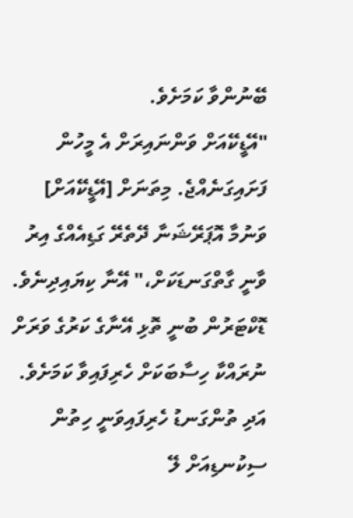ބޭނުންވާ ކަމަށެވެ.
"އޭޑީކޭއަށް ވަންނައިރަށް އެ މީހުން ފަށައިގަނެއްޖެ. މިތަނަށް [އޭޑީކޭއަށް] ވަނުމާ އޮޕަރޭޝަނާ ދޭތެރޭ ގަޑިއެއްގެ އިރު ވާނީ ގާތްގަނޑަކަށް،" އޭނާ ކިޔައިދިނެވެ.
ޑޮކްޓަރުން ބުނީ ތޮޅި އޭނާގެ ކަރުގެ ވަރަށް ނުރައްކާ ހިސާބަކަށް ހެރިފައިވާ ކަމަށެވެ. އަދި ތުންގަނޑު ހެރިފައިވަނީ ހިތުން ސިކުނޑިއަށް ލޭ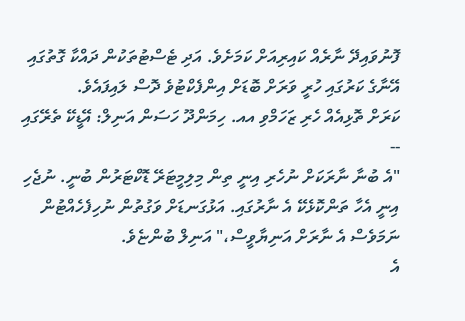ފޮނުވައިދޭ ނާރެއް ކައިރިއަށް ކަމަށެވެ. އަދި ޓެސްޓުތަކުން ދައްކާ ގޮތުގައި އޭނާގެ ކަރުގައި ހުރީ ވަރަށް ބޮޑަށް އިންފެކްޓުވެ ދޮސް ލައިފައެވެ.
ކަރަށް ތޮޅިއެއް ހެރި ޒަހަމްވި އއ. ހިމަންދޫ ހަސަން އަނިލް: އޭޑީކޭ ތެރޭގައި --
"އެ ބުނާ ނާރަކަށް ނުހެރި އިނީ ތިން މިލިމީޓަރޭ ޑޮކްޓަރުން ބުނީ. ނުޖެހި އިނީ އެހާ ތަންކޮޅެކޭ އެ ނާރުގައި. އަޅުގަނޑަށް ވަގުތުން ނުހިފެހެއްޓުން ނަމަވެސް އެ ނާރަށް އަނިޔާވީސް،" އަނިލް ބުންޏެވެ.
އެ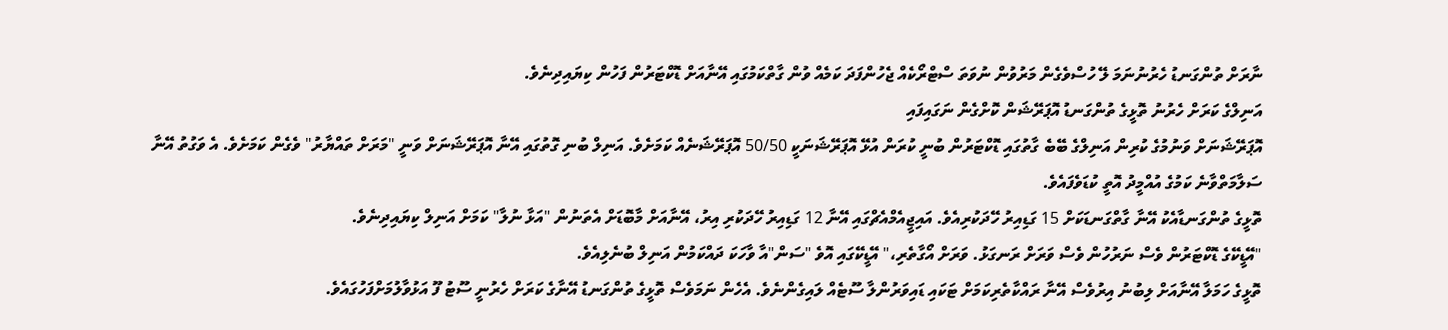ނާރަށް ތުންގަނޑު ހެރުނުނަމަ ލޭ ހުސްވެގެން މަރުވުން ނުވަތަ ސްޓްރޯކެއް ޖެހުންފަދަ ކަމެއް ވުން ގާތްކަމުގައި އޭނާއަށް ޑޮކްޓަރުން ފަހުން ކިޔައިދިނެވެ.
އަނިލްގެ ކަރަށް ހެރުނު ތޮޅީގެ ތުންގަނޑު އޮޕަރޭޝަން ކޮށްގެން ނަގައިފައި
އޮޕަރޭޝަނަށް ވަނުމުގެ ކުރިން އަނިލްގެ ބޭބެ ގާތުގައި ޑޮކްޓަރުން ބުނީ ކުރަން އުޅޭ އޮޕަރޭޝަނަކީ 50/50 އޮޕަރޭޝަނެއް ކަމަށެވެ. އަނިލް ބުނި ގޮތުގައި އޭނާ އޮޕަރޭޝަނަށް ވަނީ "މަރަށް ތައްޔާރު" ވެގެން ކަމަށެވެ. އެ ވަގުތު އޭނާ ސަލާމަތްވާނެ ކަމުގެ އުއްމީދު އޮތީ ކުޑަވެފައެވެ.
ތޮޅީގެ ތުންގަނޑާއެކު އޭނާ ގާތްގަނޑަކަށް 15 ގަޑިއިރު ހޭދަކުރިއެވެ. އައިޖީއެމްއެޗްގައި އޭނާ 12 ގަޑިއިރު ހޭދަކުރި އިރު، އޭނާއަށް މާބޮޑަށް އެތަނުން "އަޅާ ނުލާ" ކަމަށް އަނިލް ކިޔައިދިނެވެ.
"އޭޑީކޭގެ ޑޮކްޓަރުން ވެސް ނަރުހުން ވެސް ވަރަށް ރަނގަޅު. ވަރަށް އޯގާތެރި،" އޭޑީކޭގައި އޮވެ "ސަން"އާ ވާހަކަ ދައްކަމުން އަނިލް ބުނެލިއެވެ.
ތޮޅީގެ ހަމަލާ އޭނާއަށް ލިބުނު އިރުވެސް އޭނާ ރައްކާތެރިކަމަށް ޓަކައި ޑައިވަރުންލާ ސޫޓެއް ލައިގެންނެވެ. އެހެން ނަމަވެސް ތޮޅީގެ ތުންގަނޑު އޭނާގެ ކަރަށް ހެރުނީ ސޫޓު ފޫ އަޅުވާލުމަށްފަހުގައެވެ.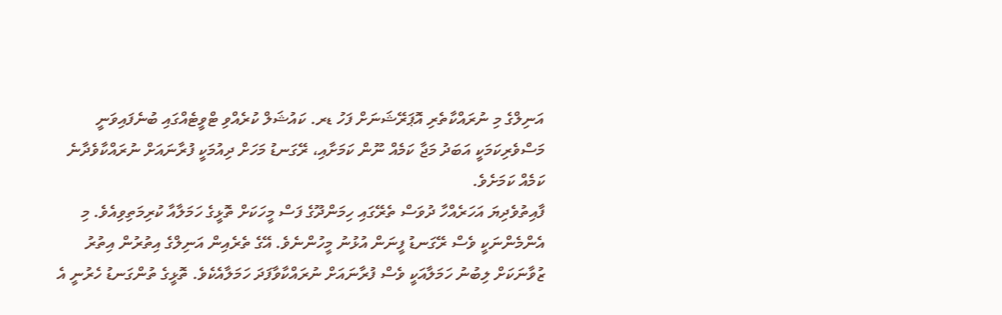އަނިލްގެ މި ނުރައްކާތެރި އޮޕަރޭޝަނަށް ފަހު ޑރ. ކައުޝަލް ކުރެއްވި ޓްވީޓެއްގައި ބުނެފައިވަނީ މަސްވެރިކަމަކީ އަބަދު މަޖާ ކަމެއް ނޫން ކަމަށާއި، ރޭގަނޑު މަހަށް ދިއުމަކީ ފުރާނައަށް ނުރައްކާވެދާނެ ކަމެއް ކަމަށެވެ.
ފާއިތުވެދިޔަ އަހަރެއްހާ ދުވަސް ތެރޭގައި ހިމަންދޫގެ ފަސް މީހަކަށް ތޮޅީގެ ހަމަލާއާ ކުރިމަތިވިއެވެ. މި އެންމެންނަކީ ވެސް ރޭގަނޑު ފީނަން އުޅުނު މީހުންނެވެ. އޭގެ ތެރެއިން އަނިލްގެ އިތުރުން އިތުރު ޒުވާނަކަށް ލިބުނު ހަމަލާއަކީ ވެސް ފުރާނައަށް ނުރައްކާވާފަދަ ހަމަލާއެކެވެ. ތޮޅީގެ ތުންގަނޑު ހެރުނީ އެ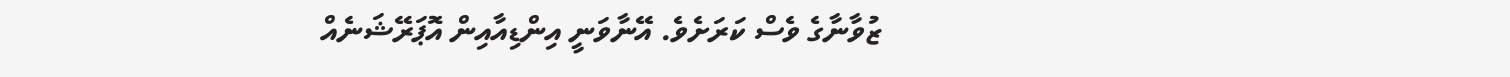ޒުވާނާގެ ވެސް ކަރަށެވެ. އޭނާވަނީ އިންޑިއާއިން އޮޕަރޭޝަނެއް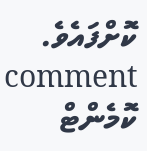ކޮށްފައެވެ.
comment ކޮމެންޓް